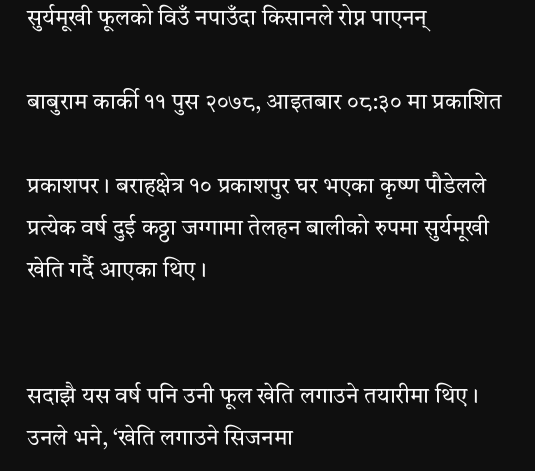सुर्यमूखी फूलको विउँ नपाउँदा किसानले रोप्न पाएनन्

बाबुराम कार्की ११ पुस २०७८, आइतबार ०८:३० मा प्रकाशित

प्रकाशपर । बराहक्षेत्र १० प्रकाशपुर घर भएका कृष्ण पौडेलले प्रत्येक वर्ष दुई कठ्ठा जग्गामा तेलहन बालीको रुपमा सुर्यमूखी खेति गर्दै आएका थिए ।


सदाझै यस वर्ष पनि उनी फूल खेति लगाउने तयारीमा थिए । उनले भने, ‘खेति लगाउने सिजनमा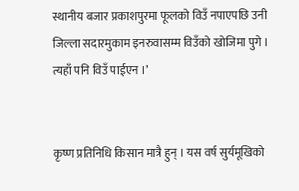स्थानीय बजार प्रकाशपुरमा फूलको विउँ नपाएपछि उनी जिल्ला सदारमुकाम इनरुवासम्म विउँको खोजिमा पुगे । त्यहाँ पनि विउँ पाईएन ।’


कृष्ण प्रतिनिधि किसान मात्रै हुन् । यस वर्ष सुर्यमूखिको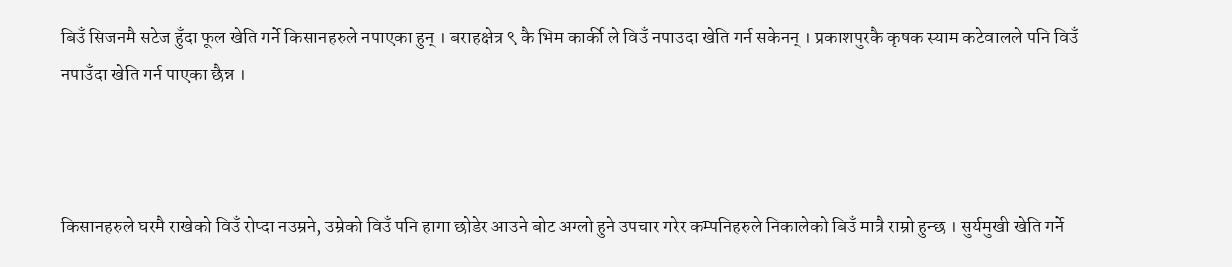बिउँ सिजनमै सटेज हुँदा फूल खेति गर्ने किसानहरुले नपाएका हुन् । बराहक्षेत्र ९ कै भिम कार्की ले विउँ नपाउदा खेति गर्न सकेनन् । प्रकाशपुरकै कृषक स्याम कटेवालले पनि विउँ नपाउँदा खेति गर्न पाएका छैन्न ।



किसानहरुले घरमै राखेको विउँ रोप्दा नउम्रने, उम्रेको विउँ पनि हागा छोडेर आउने बोट अग्लो हुने उपचार गरेर कम्पनिहरुले निकालेको बिउँ मात्रै राम्रो हुन्छ । सुर्यमुखी खेति गर्ने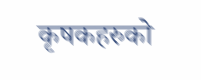कृषकहरुको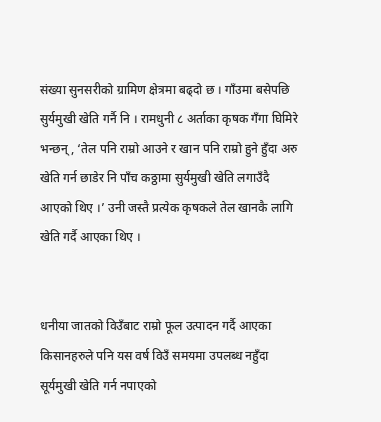संख्या सुनसरीको ग्रामिण क्षेत्रमा बढ्दो छ । गाँउमा बसेपछि सुर्यमुखी खेति गर्नै नि । रामधुनी ८ अर्ताका कृषक गँगा घिमिरे भन्छन्, ‘तेल पनि राम्रो आउने र खान पनि राम्रो हुने हुँदा अरु खेति गर्न छाडेर नि पाँच कठ्ठामा सुर्यमुखी खेति लगाउँदै आएको थिए ।’ उनी जस्तै प्रत्येक कृषकले तेल खानकै लागि खेति गर्दै आएका थिए ।


धनीया जातको विउँबाट राम्रो फूल उत्पादन गर्दै आएका किसानहरुले पनि यस वर्ष विउँ समयमा उपलब्ध नहुँदा सूर्यमुखी खेति गर्न नपाएको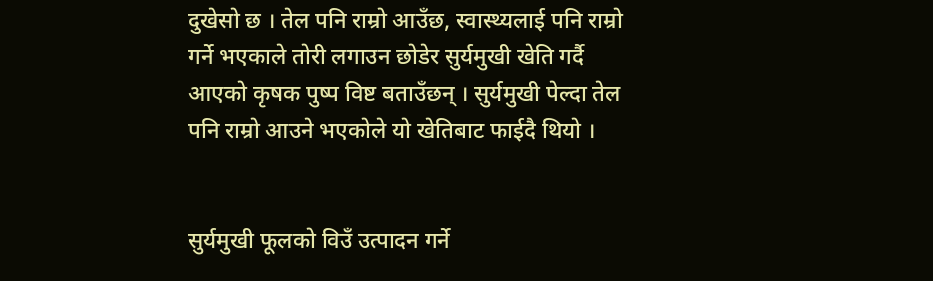दुखेसो छ । तेल पनि राम्रो आउँछ, स्वास्थ्यलाई पनि राम्रो गर्ने भएकाले तोरी लगाउन छोडेर सुर्यमुखी खेति गर्दै आएको कृषक पुष्प विष्ट बताउँछन् । सुर्यमुखी पेल्दा तेल पनि राम्रो आउने भएकोले यो खेतिबाट फाईदै थियो ।


सुर्यमुखी फूलको विउँ उत्पादन गर्ने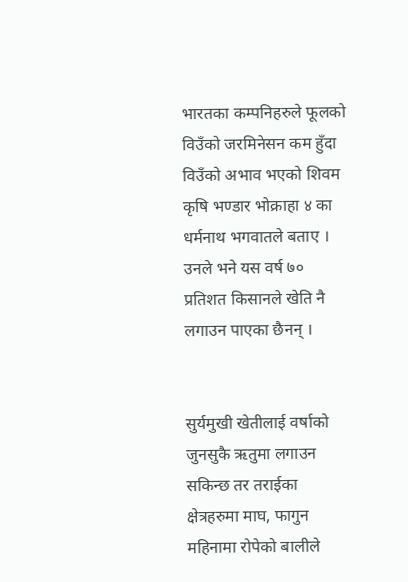भारतका कम्पनिहरुले फूलको विउँको जरमिनेसन कम हुँदा विउँको अभाव भएको शिवम कृषि भण्डार भोक्राहा ४ का धर्मनाथ भगवातले बताए । उनले भने यस वर्ष ७० प्रतिशत किसानले खेति नै लगाउन पाएका छैनन् ।


सुर्यमुखी खेतीलाई वर्षाको जुनसुकै ऋतुमा लगाउन सकिन्छ तर तराईका क्षेत्रहरुमा माघ, फागुन महिनामा रोपेको बालीले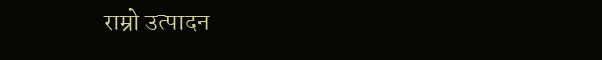राम्रो उत्पादन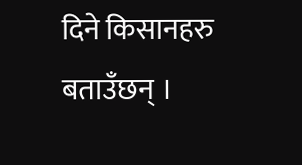दिने किसानहरु बताउँछन् ।